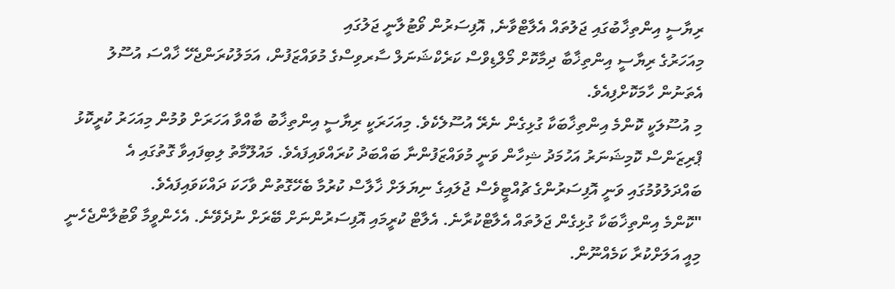ރިޔާސީ އިންތިޚާބުގައި ޖަލުތައް އެލާޓްވާނެ, އޮފިސަރުން ވޯޓުލާނީ ޖަލުގައި
މިއަހަރުގެ ރިޔާސީ އިންތިޚާބާ ދިމާކޮށް މޯލްޑިވްސް ކަރެކްޝަނަލް ސާރވިސްގެ މުވައްޒަފުން، އަމަލުކުރަންޖެހޭ ޚާއްސަ އުސޫލު އެތަނުން ހާމަކޮށްފިއެވެ.
މި އުސޫލަކީ ކޮންމެ އިންތިޚާބަކާ ގުޅިގެން ނެރޭ އުސޫލެކެވެ. މިއަހަރަކީ ރިޔާސީ އިންތިޚާބު ބާއްވާ އަހަރަށް ވުމުން މިއަހަރު ކުރީކޮޅު ޕްރިޒަންސް ކޮމިޝަނަރު އަހުމަދު ޝިހާން ވަނީ މުވައްޒަފުންނާ ބައްބަދު ކުރައްވައިފައެވެ. މައުލޫމާތު ލިބިފައިވާ ގޮތުގައި އެ ބައްދަލުވުމުގައި ވަނީ އޮފިސަރުންގެ ޗުއްޓީވެސް ޖުލައިގެ ނިޔަލަށް ޚާލާސް ކުރުމާ ބެހޭގޮތުން ވާހަކަ ދައްކަވައިފައެވެ.
"ކޮންމެ އިންތިޚާބަކާ ގުޅިގެން ޖަލުތައް އެލާޓްކުރާނެ. އެލާޓް ކުރީމައި އޮފިސަރުންނަށް ބޭރަށް ނުދެވޭނެ. އެހެންވީމާ ވޯޓުލާންޖެހެނީ މިއީ އަލަށްކުރާ ކަމެއްނޫން.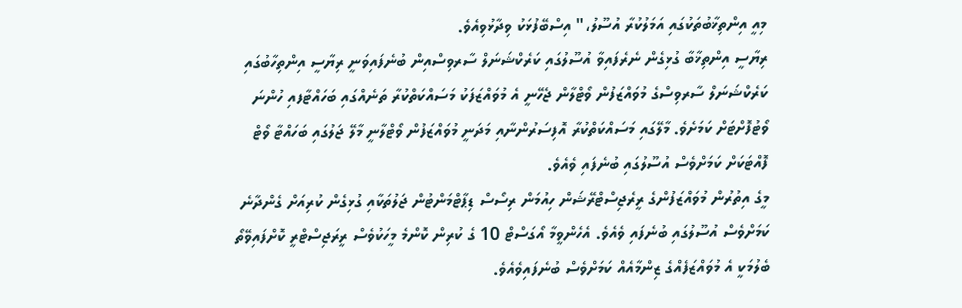މިއީ އިންތިޚާބުތަކުގައި އަމަލުކުރާ އުސޫލު،" އިސްބޭފުޅަކު ވިދާޅުވިއެވެ.
ރިޔާސީ އިންތިޚާބާ ގުޅިގެން ނެރެފައިވާ އުސޫލުގައި ކަރެކްޝަނަލް ސާރވިސްއިން ބުނެފައިވަނީ ރިޔާސީ އިންތިހާބުގައި ކަރެކްޝަނަލް ސާރވިސްގެ މުވައްޒަފުން ވޯޓްލާން ޖެހޭނީ އެ މުވައްޒަފަކު މަސައްކަތްކުރާ ތަނެއްގައި ބަހައްޓާފއި ހުންނަ ވޯޓުފޮށްޓަށް ކަމަށެވެ. މާލޭގައި މަސައްކަތްކުރާ އޮފިސަރުންނާއި މަދަނީ މުވައްޒަފުން ވޯޓްލާނީ މާލޭ ޖަލުގައި ބަހައްޓާ ވޯޓް ފޮއްޓަކަށް ކަމަށްވެސް އުސޫލުގައި ބުނެފައި ވެއެވެ.
މީގެ އިތުރުން މުވައްޒަފުންގެ ރީރެޖިސްޓްރޭޝަން ހިއުމަން ރިސޯސް ޑިޕާޓްމަންޓުން ޖަލުތަކާއި ގުޅިގެން ކުރިއަށް ގެންދާނެ ކަމަށްވެސް އުސޫލުގައި ބުނެފައި ވެއެވެ. އެހެންވީމާ އޯގަސްޓް 10 ގެ ކުރިން ކޮންމެ މީހަކުވެސް ރީރަޖިސްޓްރީ ކޮށްފައިވޭތޯ ބެލުމަކީ އެ މުވައްޒަފެއްގެ ޒިންމާއެއް ކަމަށްވެސް ބުނެފައިވެއެވެ.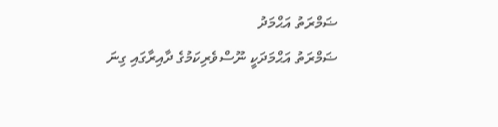ޟަމްރަތު އަޙްމަދު
ޟަމްރަތު އަޙްމަދަކީ ނޫސްވެރިކަމުގެ ދާއިރާގައި ގިނަ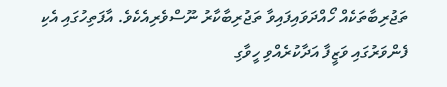ތަޖުރިބާތަކެއް ހޯއްދަވައިފައިވާ ތަޖުރިބާކާރު ނޫސްވެރިއެކެވެ. އާފަތިހުގައި އެކި ފެންވަރުގައި ވަޒީފާ އަދާކުރެއްވި ހީވާގި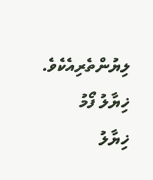ލިޔުންތެރިއެކެވެ.
ޚިޔާލު ފޯމު
ޚިޔާލު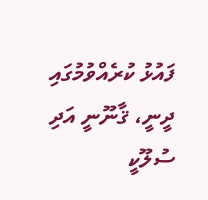ފައުޅު ކުރެއްވުމުގައި ދީނީ، ޤާނޫނީ އަދި ސުލޫކީ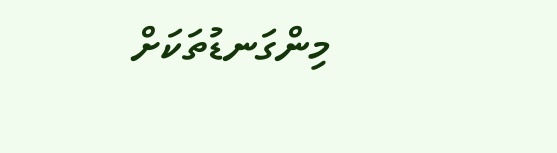މިންގަނޑުތަކަށް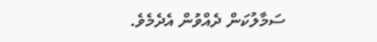ސަމާލުކަން ދެއްވުން އެދެމެވެ.